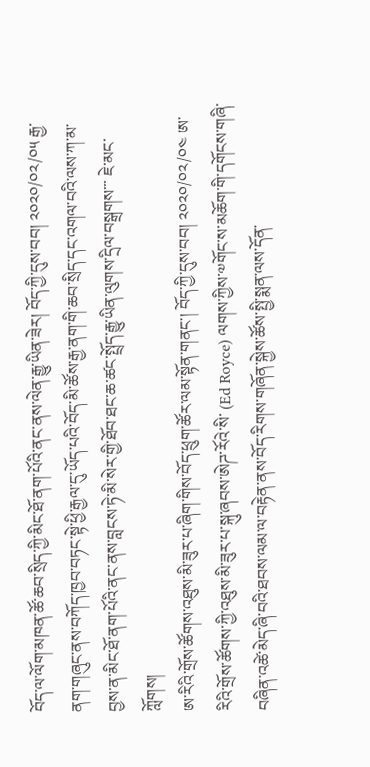བོད་ལ་ལོག་མཁན་ཚོ་ཆབ་སྲིད་ཀྱི་མིང་ཐོ་ནག་པོའི་ནང་ནས་ལེན་རྒྱུ་ཡིན་ཟེར། བོད་ཀྱི་དུས་བབ། ༢༠༢༠/༠༢/༠༥ རྒྱ་ནག་གཞུང་ནས་བཀོད་ཁྱབ་བཏང་སྟེ་ཕྱི་རྒྱལ་དུ་ཡོད་པའི་བོད་མི་ཚོས་རྒྱ་ནག་གི་ཆབ་སྲིད་དང་འགལ་བའི་ལས་ཀ་མ་བྱས་ན་མིང་ཐོ་ནག་པོའི་ནང་ནས་བླངས་ཏེ་མི་སེར་གྱི་ཐོབ་ཐང་ཆ་ཚང་སྤྲོད་རྒྱུ་ཡིན་ལུགས་དྲིལ་བསྒྲགས་་་ ཇེ་མང་ཀློགས།
ཨ་རིའི་གྲོས་ཚོགས་འཐུས་མི་ཟུར་པ་ཞིག་གིས་བོད་ཕྲུག་ཚོར་ལམ་སྟོན་གནང་། བོད་ཀྱི་དུས་བབ། ༢༠༢༠/༠༢/༠༤ ཨ་རིའི་གྲོས་ཚོགས་ཀྱི་འཐུས་མི་ཟུར་པ་སྐུ་ཞབས་ཨེཌ་རོའེ་སི་ (Ed Royce) ལགས་ཀྱིས་༧གོང་ས་མཆོག་གི་དགོངས་གཞི་བཞིན་འཚེ་མེད་ཞི་བའི་ཐབས་ལམ་ལ་བརྟེན་ནས་བོད་རིགས་གཞོན་སྐྱེས་ཚོས་སྤྱི་སྨན་ལས་དོན་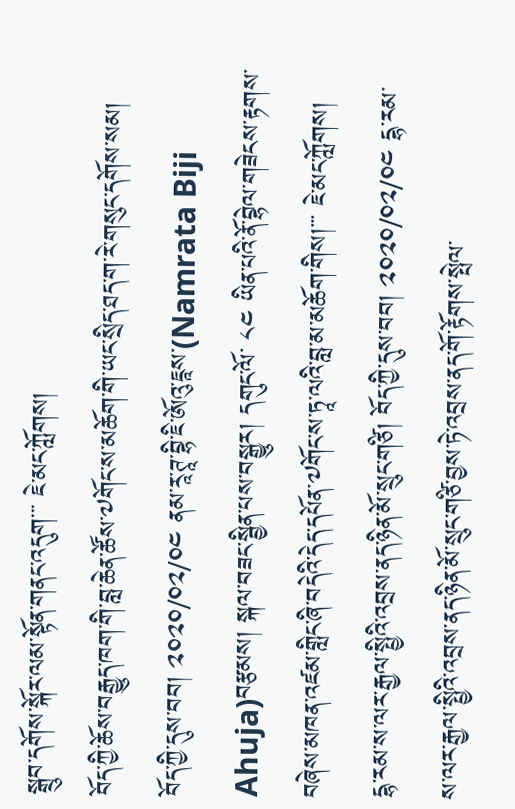སྒྲུབ་དགོས་སྐོར་ལམ་སྟོན་གནང་འདུག་་་ ཇེ་མང་ཀློགས།
བོད་ཀྱི་ཆོས་བརྒྱུད་ཁག་གི་བླ་ཆེན་ཚོས་༧གོང་ས་མཆོག་གི་ཡང་སྲིད་ཐད་ག་རེ་གསུང་དགོས་སམ། བོད་ཀྱི་དུས་བབ། ༢༠༢༠/༠༢/༠༤ ནམ་རཱ་ཊཱ་བྷི་ཇི་ཨོའུ་ཇཱས་(Namrata Biji Ahuja)བརྩམས། སྐལ་བཟང་སྦྱིན་པས་བསྒྱུར། དགུང་ལོ་ ༨༤ ཡིན་པའི་ནོ་བྷེལ་གཟེངས་རྟགས་བཞེས་མཁན་འཛམ་གླིང་ཞི་བདེའི་དེད་དཔོན་༧གོང་ས་ཏཱ་ལའི་བླ་མ་མཆོག་གིས།་་་ ཇེ་མང་ཀློགས།
དྷ་རམ་ས་ལར་རྒྱལ་སྤྱིའི་འབྲས་ནད་ཉིན་མོ་སྲུང་གཙི། བོད་ཀྱི་དུས་བབ། ༢༠༢༠/༠༢/༠༤ དྷ་རམ་ས་ལར་རྒྱལ་སྤྱིའི་འབྲས་ནད་ཉིན་མོ་སྲུང་གཙི་བྱས་ཏེ་འབྲས་ནད་གོ་རྟོགས་སྤེལ་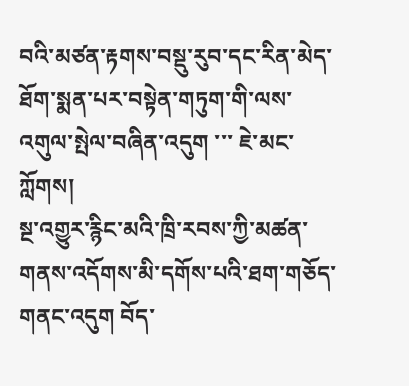བའི་མཙན་རྟགས་བསྡུ་རུབ་དང་རིན་མེད་ཐོག་སྨན་པར་བསྟེན་གཏུག་གི་ལས་འགུལ་སྤེལ་བཞིན་འདུག ་་་ ཇེ་མང་ཀློགས།
སྔ་འགྱུར་རྙིང་མའི་ཁྲི་རབས་ཀྱི་མཚན་གནས་འདོགས་མི་དགོས་པའི་ཐག་གཅོད་གནང་འདུག བོད་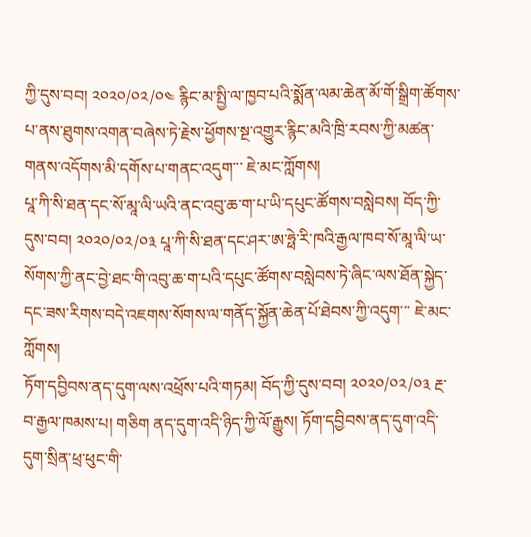ཀྱི་དུས་བབ། ༢༠༢༠/༠༢/༠༤ རྙིང་མ་སྤྱི་ལ་ཁྱབ་པའི་སྨོན་ལམ་ཆེན་མོ་གོ་སྒྲིག་ཚོགས་པ་ནས་ཐུགས་འགན་བཞེས་ཏེ་རྗེས་ཕྱོགས་སྔ་འགྱུར་རྙིང་མའི་ཁྲི་རབས་ཀྱི་མཚན་གནས་འདོགས་མི་དགོས་པ་གནང་འདུག་་་ ཇེ་མང་ཀློགས།
པཱ་ཀི་སི་ཐན་དང་སོ་མཱ་ལི་ཡའི་ནང་འབུ་ཆ་ག་པ་ཡི་དཔུང་ཚོགས་བསླེབས། བོད་ཀྱི་དུས་བབ། ༢༠༢༠/༠༢/༠༣ པཱ་ཀི་སི་ཐན་དང་ཤར་ཨ་ཧྥེ་རི་ཁའི་རྒྱལ་ཁབ་སོ་མཱ་ལི་ཡ་སོགས་ཀྱི་ནང་བྱེ་ཐང་གི་འབུ་ཆ་ག་པའི་དཔུང་ཚོགས་བསླེབས་ཏེ་ཞིང་ལས་ཐོན་སྐྱེད་དང་ཟས་རིགས་བདེ་འཇགས་སོགས་ལ་གནོད་སྐྱོན་ཆེན་པོ་ཐེབས་ཀྱི་འདུག་་་ ཇེ་མང་ཀློགས།
ཏོག་དབྱིབས་ནད་དུག་ལས་འཕྲོས་པའི་གཏམ། བོད་ཀྱི་དུས་བབ། ༢༠༢༠/༠༢/༠༣ རྔ་བ་རྒྱལ་ཁམས་པ། གཅིག ནད་དུག་འདི་ཉིད་ཀྱི་ལོ་རྒྱུས། ཏོག་དབྱིབས་ནད་དུག་འདི་དུག་སྲིན་ཕྲ་ཕུང་གི་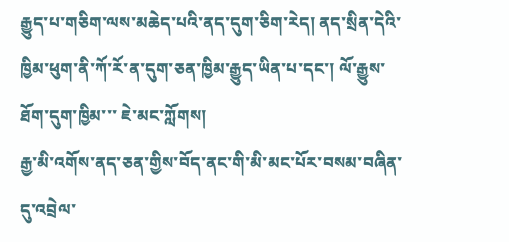རྒྱུད་པ་གཅིག་ལས་མཆེད་པའི་ནད་དུག་ཅིག་རེད། ནད་སྲིན་དེའི་ཁྱིམ་ཕུག་ནི་ཀོ་རོ་ན་དུག་ཅན་ཁྱིམ་རྒྱུད་ཡིན་པ་དང་། ལོ་རྒྱུས་ཐོག་དུག་ཁྱིམ་་་ ཇེ་མང་ཀློགས།
རྒྱ་མི་འགོས་ནད་ཅན་གྱིས་བོད་ནང་གི་མི་མང་པོར་བསམ་བཞིན་དུ་འབྲེལ་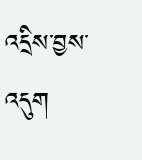འདྲིས་བྱས་འདུག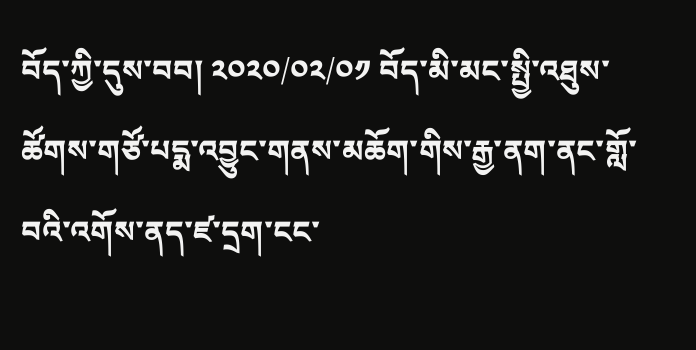བོད་ཀྱི་དུས་བབ། ༢༠༢༠/༠༢/༠༡ བོད་མི་མང་སྤྱི་འཐུས་ཚོགས་གཙོ་པདྨ་འབྱུང་གནས་མཆོག་གིས་རྒྱ་ནག་ནང་གློ་བའི་འགོས་ནད་ཛ་དྲག་ངང་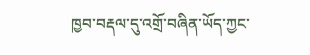ཁྱབ་བརྡལ་དུ་འགྲོ་བཞིན་ཡོད་ཀྱང་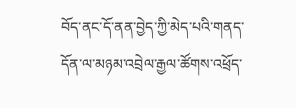བོད་ནང་དོ་ནན་བྱེད་ཀྱི་མེད་པའི་གནད་དོན་ལ་མཉམ་འབྲེལ་རྒྱལ་ཚོགས་འཕྲོད་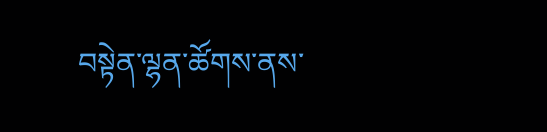བསྟེན་ལྷན་ཚོགས་ནས་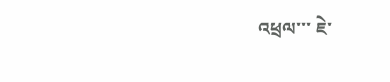འཕྲལ་་་ ཇེ་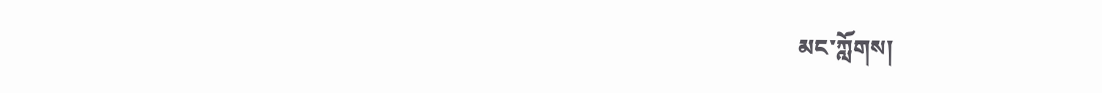མང་ཀློགས།